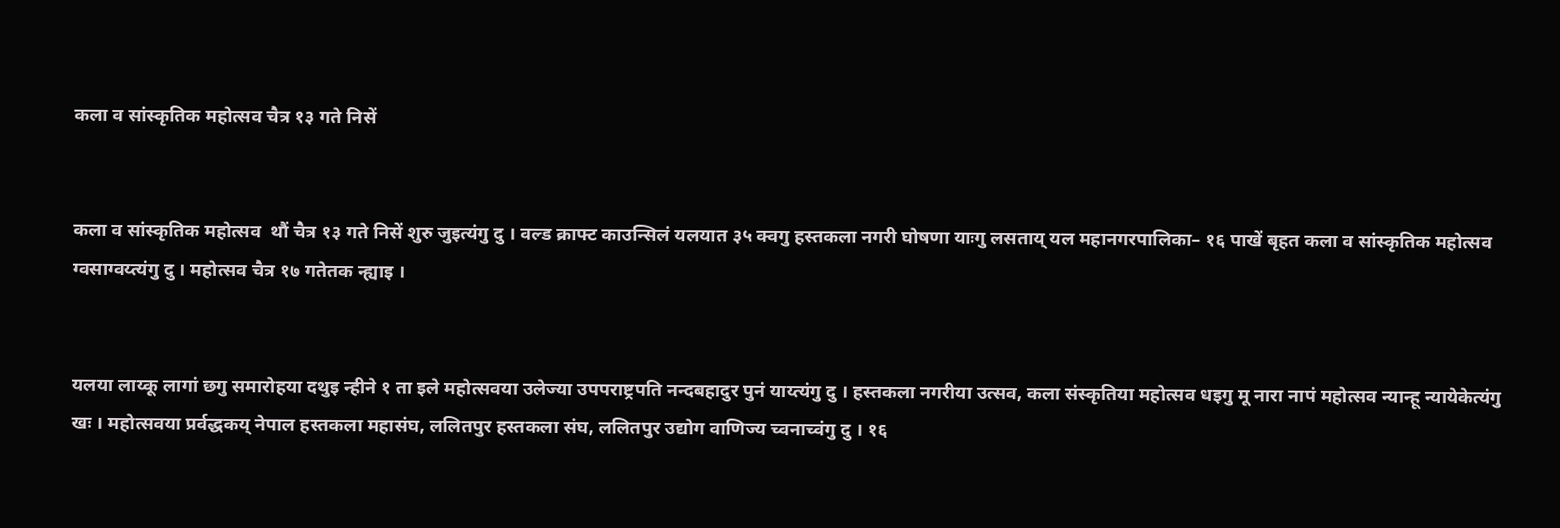कला व सांस्कृतिक महोत्सव चैत्र १३ गते निसें


कला व सांस्कृतिक महोत्सव  थौं चैत्र १३ गते निसें शुरु जुइत्यंगु दु । वल्ड क्राफ्ट काउन्सिलं यलयात ३५ क्वगु हस्तकला नगरी घोषणा याःगु लसताय् यल महानगरपालिका– १६ पाखें बृहत कला व सांस्कृतिक महोत्सव ग्वसाग्वय्त्यंगु दु । महोत्सव चैत्र १७ गतेतक न्ह्याइ ।


यलया लाय्कू लागां छगु समारोहया दथुइ न्हीने १ ता इले महोत्सवया उलेज्या उपपराष्ट्रपति नन्दबहादुर पुनं याय्त्यंगु दु । हस्तकला नगरीया उत्सव, कला संस्कृतिया महोत्सव धइगु मू नारा नापं महोत्सव न्यान्हू न्यायेकेत्यंगु खः । महोत्सवया प्रर्वद्धकय् नेपाल हस्तकला महासंघ, ललितपुर हस्तकला संघ, ललितपुर उद्योग वाणिज्य च्वनाच्वंगु दु । १६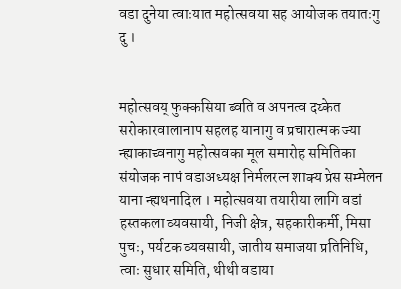वडा दुनेया त्वाःयात महोत्सवया सह आयोजक तयातःगु दु ।


महोत्सवय् फुक्कसिया ब्वति व अपनत्व दय्केत सरोकारवालानाप सहलह यानागु व प्रचारात्मक ज्या न्ह्याकाच्वनागु महोत्सवका मूल समारोह समितिका संयोजक नापं वडाअध्यक्ष निर्मलरत्न शाक्य प्रेस सम्मेलन याना न्ह्यथनादिल । महोत्सवया तयारीया लागि वडां हस्तकला व्यवसायी, निजी क्षेत्र, सहकारीकर्मी, मिसा पुचः, पर्यटक व्यवसायी, जातीय समाजया प्रतिनिधि, त्वाः सुधार समिति, थीथी वडाया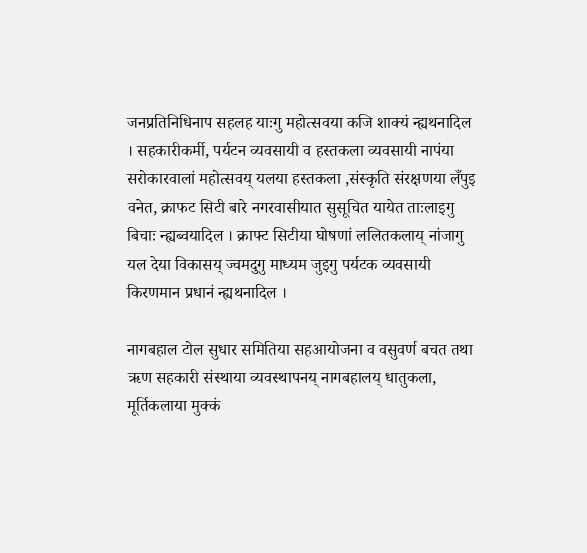जनप्रतिनिधिनाप सहलह याःगु महोत्सवया कजि शाक्यं न्ह्यथनादिल । सहकारीकर्मी, पर्यटन व्यवसायी व हस्तकला व्यवसायी नापंया सरोकारवालां महोत्सवय् यलया हस्तकला ,संस्कृति संरक्षणया लँपुइ वनेत, क्राफट सिटी बारे नगरवासीयात सुसूचित यायेत ताःलाइगु बिचाः न्ह्यब्वयादिल । क्राफ्ट सिटीया घोषणां ललितकलाय् नांजागु यल देया विकासय् ज्वमदुगु माध्यम जुइगु पर्यटक व्यवसायी किरणमान प्रधानं न्ह्यथनादिल ।

नागबहाल टोल सुधार समितिया सहआयोजना व वसुवर्ण बचत तथा ऋण सहकारी संस्थाया व्यवस्थापनय् नागबहालय् धातुकला, मूर्तिकलाया मुक्कं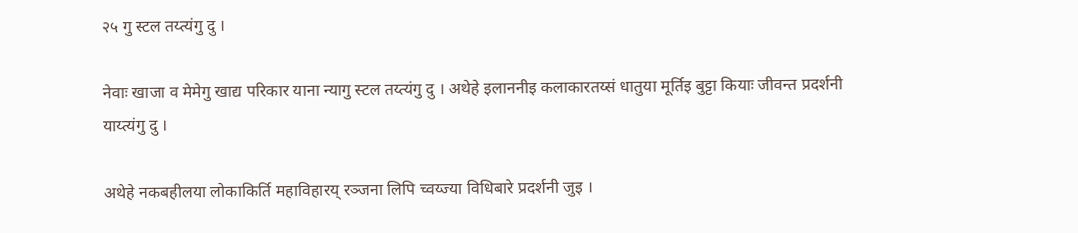२५ गु स्टल तय्त्यंगु दु ।

नेवाः खाजा व मेमेगु खाद्य परिकार याना न्यागु स्टल तय्त्यंगु दु । अथेहे इलाननीइ कलाकारतय्सं धातुया मूर्तिइ बुट्टा कियाः जीवन्त प्रदर्शनी याय्त्यंगु दु ।

अथेहे नकबहीलया लोकाकिर्ति महाविहारय् रञ्जना लिपि च्वय्ज्या विधिबारे प्रदर्शनी जुइ ।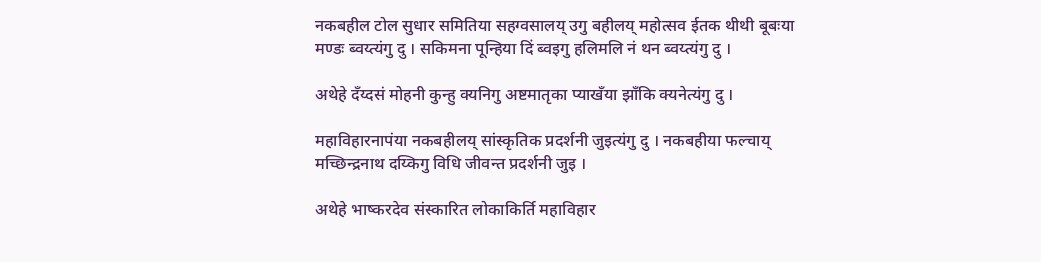नकबहील टोल सुधार समितिया सहग्वसालय् उगु बहीलय् महोत्सव ईतक थीथी बूबःया मण्डः ब्वय्त्यंगु दु । सकिमना पून्हिया दिं ब्वइगु हलिमलि नं थन ब्वय्त्यंगु दु ।

अथेहे दँय्दसं मोहनी कुन्हु क्यनिगु अष्टमातृका प्याखँया झाँकि क्यनेत्यंगु दु ।

महाविहारनापंया नकबहीलय् सांस्कृतिक प्रदर्शनी जुइत्यंगु दु । नकबहीया फल्चाय् मच्छिन्द्रनाथ दय्किगु विधि जीवन्त प्रदर्शनी जुइ ।

अथेहे भाष्करदेव संस्कारित लोकाकिर्ति महाविहार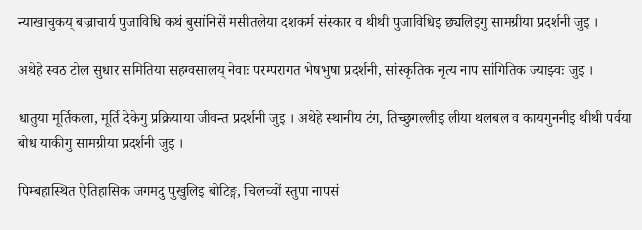न्याखाचुकय् बज्राचार्य पुजाविधि कथं बुसांनिसें मसीतलेया दशकर्म संस्कार व थीथी पुजाविधिइ छ्यलिइगु सामग्रीया प्रदर्शनी जुइ ।

अथेहे स्वठ टोल सुधार समितिया सहग्वसालय् नेवाः परम्परागत भेषभुषा प्रदर्शनी, सांस्कृतिक नृत्य नाप सांगितिक ज्याझ्वः जुइ ।

धातुया मूर्तिकला, मूर्ति देकेगु प्रक्रियाया जीवन्त प्रदर्शनी जुइ । अथेहे स्थानीय टंग, तिच्छुगल्लीइ लीया थलबल व कायगुननीइ थीथी पर्वया बोध याकीगु सामग्रीया प्रदर्शनी जुइ ।

पिम्बहास्थित ऐतिहासिक जगमदु पुखुलिइ बोटिङ्ग, चिलच्वों स्तुपा नापसं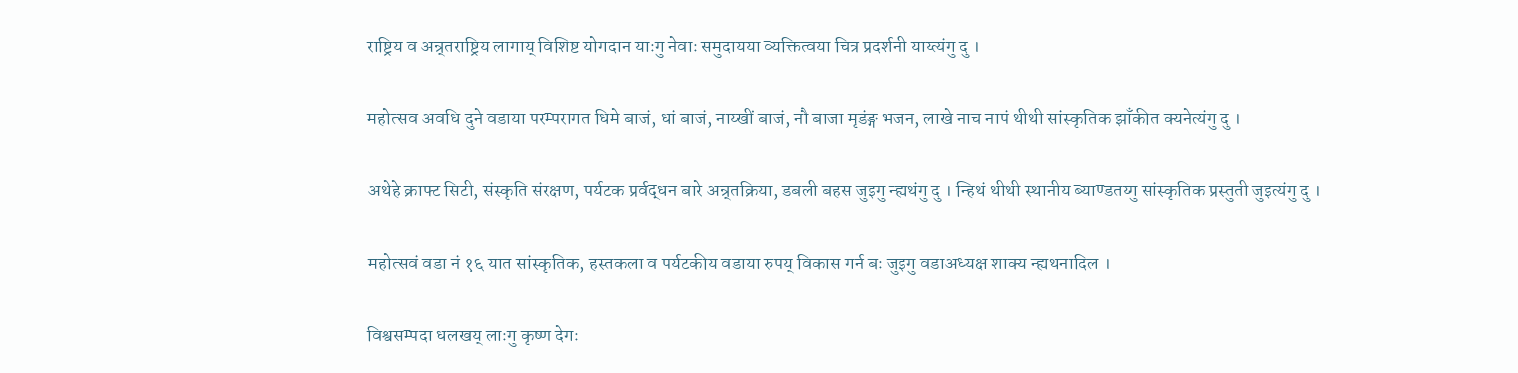राष्ट्रिय व अन्र्तराष्ट्रिय लागाय् विशिष्ट योगदान याःगु नेवाः समुदायया व्यक्तित्वया चित्र प्रदर्शनी याय्त्यंगु दु ।

महोत्सव अवधि दुने वडाया परम्परागत धिमे बाजं, धां बाजं, नाय्खीं बाजं, नौ बाजा मृडंङ्ग भजन, लाखे नाच नापं थीथी सांस्कृतिक झाँकीत क्यनेत्यंगु दु ।

अथेहे क्राफ्ट सिटी, संस्कृति संरक्षण, पर्यटक प्रर्वद्धन बारे अन्र्तक्रिया, डबली बहस जुइगु न्ह्यथंगु दु । न्हिथं थीथी स्थानीय ब्याण्डतय्गु सांस्कृतिक प्रस्तुती जुइत्यंगु दु ।

महोत्सवं वडा नं १६ यात सांस्कृतिक, हस्तकला व पर्यटकीय वडाया रुपय् विकास गर्न बः जुइगु वडाअध्यक्ष शाक्य न्ह्यथनादिल ।

विश्वसम्पदा धलखय् लाःगु कृष्ण देगः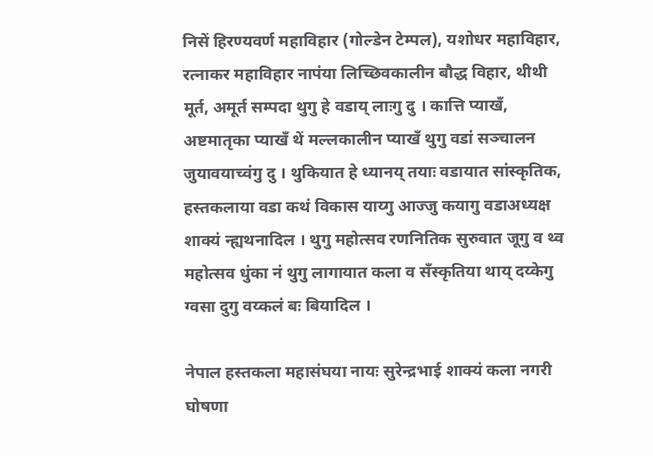निसें हिरण्यवर्ण महाविहार (गोल्डेन टेम्पल), यशोधर महाविहार, रत्नाकर महाविहार नापंया लिच्छिवकालीन बौद्ध विहार, थीथी मूर्त, अमूर्त सम्पदा थुगु हे वडाय् लाःगु दु । कात्ति प्याखँ, अष्टमातृका प्याखँ थें मल्लकालीन प्याखँ थुगु वडां सञ्चालन जुयावयाच्वंगु दु । थुकियात हे ध्यानय् तयाः वडायात सांस्कृतिक, हस्तकलाया वडा कथं विकास याय्गु आज्जु कयागु वडाअध्यक्ष शाक्यं न्ह्यथनादिल । थुगु महोत्सव रणनितिक सुरुवात जूगु व थ्व महोत्सव धुंका नं थुगु लागायात कला व सँस्कृतिया थाय् दय्केगु ग्वसा दुगु वय्कलं बः बियादिल ।

नेपाल हस्तकला महासंघया नायः सुरेन्द्रभाई शाक्यं कला नगरी घोषणा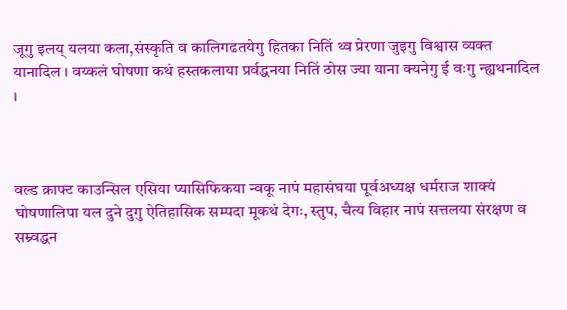जूगु इलय् यलया कला,संस्कृति व कालिगढतयेगु हितका नितिं थ्व प्रेरणा जुइगु विश्वास व्यक्त यानादिल । वय्कलं घोषणा कथं हस्तकलाया प्रर्वद्धनया नितिं ठोस ज्या याना क्यनेगु ई वःगु न्ह्यथनादिल ।



वल्ड क्राफ्ट काउन्सिल एसिया प्यासिफिकया न्वकू नापं महासंघया पूर्वअध्यक्ष धर्मराज शाक्यं घोषणालिपा यल दुने दुगु ऐतिहासिक सम्पदा मूकथं देगः, स्तुप, चैत्य विहार नापं सत्तलया संरक्षण व सम्र्वद्धन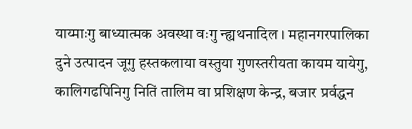याय्माःगु बाध्यात्मक अवस्था वःगु न्ह्यथनादिल । महानगरपालिका दुने उत्पादन जूगु हस्तकलाया वस्तुया गुणस्तरीयता कायम यायेगु, कालिगढपिनिगु नितिं तालिम वा प्रशिक्षण केन्द्र, बजार प्रर्वद्धन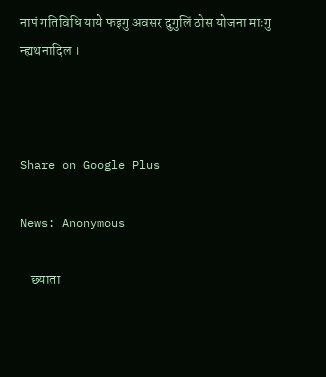नापं गतिविधि याये फइगु अवसर दुगुलिं ठोस योजना माःगु न्ह्यथनादिल ।



Share on Google Plus

News: Anonymous

    छ्याता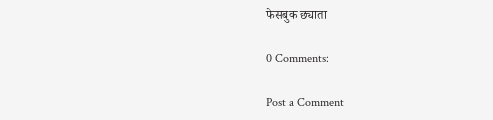फेसबुक छ्याता

0 Comments:

Post a Comment